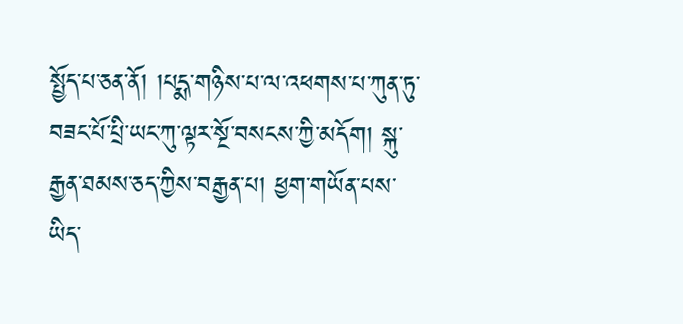སྤྱོད་པ་ཅན་ནོ། །པདྨ་གཉིས་པ་ལ་འཕགས་པ་ཀུན་ཏུ་བཟང་པོ་པྲི་ཡང་ཀུ་ལྟར་སྔོ་བསངས་ཀྱི་མདོག། སྐུ་རྒྱན་ཐམས་ཅད་ཀྱིས་བརྒྱན་པ། ཕྱག་གཡོན་པས་ཡིད་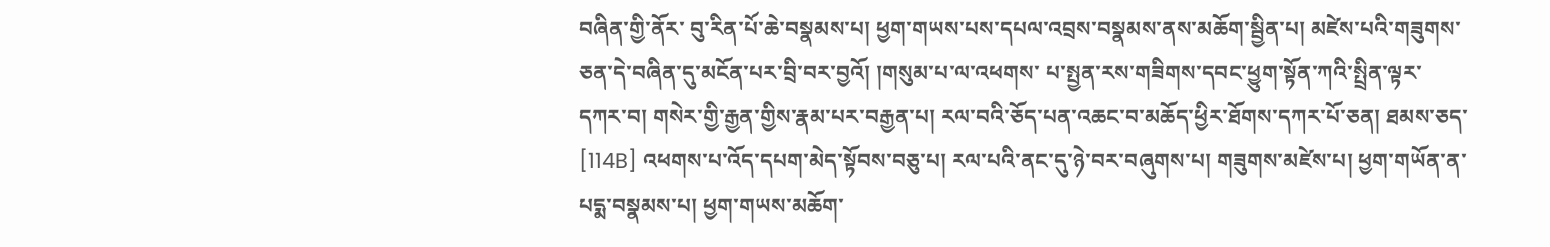བཞིན་གྱི་ནོར་ བུ་རིན་པོ་ཆེ་བསྣམས་པ། ཕྱག་གཡས་པས་དཔལ་འབྲས་བསྣམས་ནས་མཆོག་སྦྱིན་པ། མཛེས་པའི་གཟུགས་ཅན་དེ་བཞིན་དུ་མངོན་པར་བྲི་བར་བྱའོ། །གསུམ་པ་ལ་འཕགས་ པ་སྤྱན་རས་གཟིགས་དབང་ཕྱུག་སྟོན་ཀའི་སྤྲིན་ལྟར་དཀར་བ། གསེར་གྱི་རྒྱན་གྱིས་རྣམ་པར་བརྒྱན་པ། རལ་བའི་ཅོད་པན་འཆང་བ་མཆོད་ཕྱིར་ཐོགས་དཀར་པོ་ཅན། ཐམས་ཅད་ [114B] འཕགས་པ་འོད་དཔག་མེད་སྟོབས་བཅུ་པ། རལ་པའི་ནང་དུ་ཉེ་བར་བཞུགས་པ། གཟུགས་མཛེས་པ། ཕྱག་གཡོན་ན་པདྨ་བསྣམས་པ། ཕྱག་གཡས་མཆོག་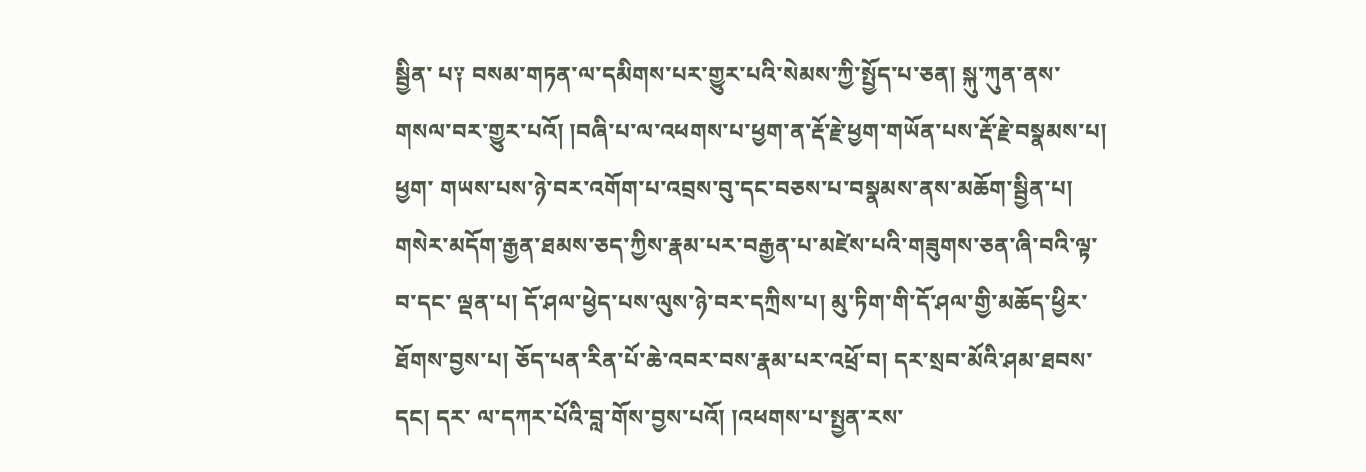སྦྱིན་ པ༑ བསམ་གཏན་ལ་དམིགས་པར་གྱུར་པའི་སེམས་ཀྱི་སྤྱོད་པ་ཅན། སྐུ་ཀུན་ནས་གསལ་བར་གྱུར་པའོ། །བཞི་པ་ལ་འཕགས་པ་ཕྱག་ན་རྡོ་རྗེ་ཕྱག་གཡོན་པས་རྡོ་རྗེ་བསྣམས་པ། ཕྱག་ གཡས་པས་ཉེ་བར་འགོག་པ་འབྲས་བུ་དང་བཅས་པ་བསྣམས་ནས་མཆོག་སྦྱིན་པ། གསེར་མདོག་རྒྱན་ཐམས་ཅད་ཀྱིས་རྣམ་པར་བརྒྱན་པ་མཛེས་པའི་གཟུགས་ཅན་ཞི་བའི་ལྟ་བ་དང་ ལྡན་པ། དོ་ཤལ་ཕྱེད་པས་ལུས་ཉེ་བར་དཀྲིས་པ། མུ་ཏིག་གི་དོ་ཤལ་གྱི་མཆོད་ཕྱིར་ཐོགས་བྱས་པ། ཅོད་པན་རིན་པོ་ཆེ་འབར་བས་རྣམ་པར་འཕྲོ་བ། དར་སྲབ་མོའི་ཤམ་ཐབས་དང། དར་ ལ་དཀར་པོའི་བླ་གོས་བྱས་པའོ། །འཕགས་པ་སྤྱན་རས་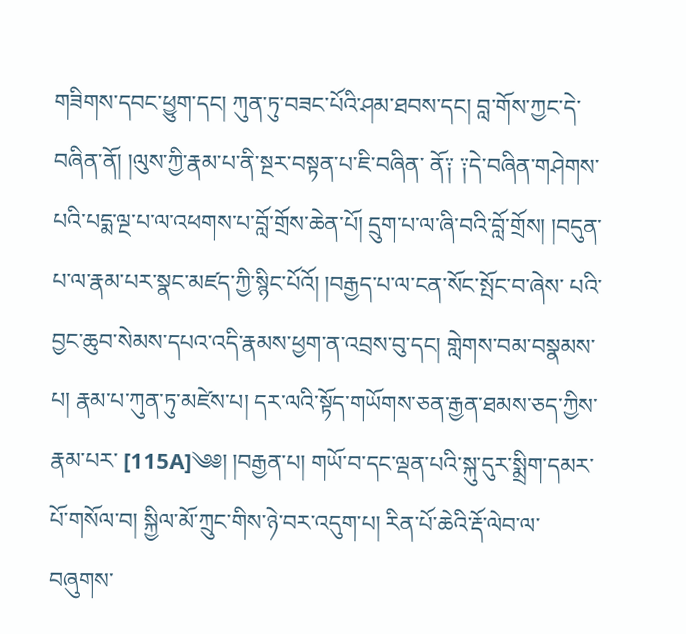གཟིགས་དབང་ཕྱུག་དང། ཀུན་ཏུ་བཟང་པོའི་ཤམ་ཐབས་དང། བླ་གོས་ཀྱང་དེ་བཞིན་ནོ། །ལུས་ཀྱི་རྣམ་པ་ནི་སྔར་བསྟན་པ་ཇི་བཞིན་ ནོ༑ ༑དེ་བཞིན་གཤེགས་པའི་པདྨ་ལྔ་པ་ལ་འཕགས་པ་བློ་གྲོས་ཆེན་པོ། དྲུག་པ་ལ་ཞི་བའི་བློ་གྲོས། །བདུན་པ་ལ་རྣམ་པར་སྣང་མཛད་ཀྱི་སྙིང་པོའོ། །བརྒྱད་པ་ལ་ངན་སོང་སྤོང་བ་ཞེས་ པའི་བྱང་ཆུབ་སེམས་དཔའ་འདི་རྣམས་ཕྱག་ན་འབྲས་བུ་དང། གླེགས་བམ་བསྣམས་པ། རྣམ་པ་ཀུན་ཏུ་མཛེས་པ། དར་ལའི་སྟོད་གཡོགས་ཅན་རྒྱན་ཐམས་ཅད་ཀྱིས་རྣམ་པར་ [115A]༄༅། །བརྒྱན་པ། གཡོ་བ་དང་ལྡན་པའི་སྐུ་དུར་སྨྲིག་དམར་པོ་གསོལ་བ། སྐྱིལ་མོ་ཀྲུང་གིས་ཉེ་བར་འདུག་པ། རིན་པོ་ཆེའི་རྡོ་ལེབ་ལ་བཞུགས་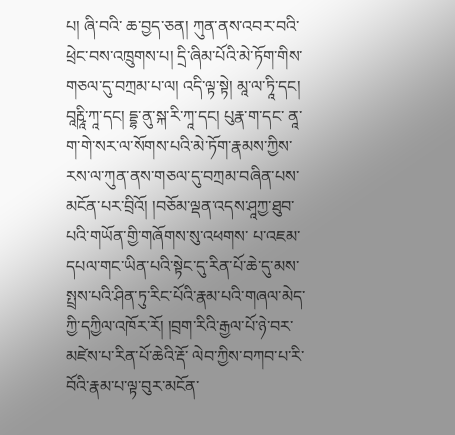པ། ཞི་བའི་ ཆ་བྱད་ཅན། ཀུན་ནས་འབར་བའི་ཕྲེང་བས་འཁྲུགས་པ། དྲི་ཞིམ་པོའི་མེ་ཏོག་གིས་གཅལ་དུ་བཀྲམ་པ་ལ། འདི་ལྟ་སྟེ། མཱ་ལ་ཏཱི་དང། བཱརྵཱི་ཀཱ་དང། དྡྷ་ནུ་སྐ་རི་ཀཱ་དང། པུརྣ་ག་དང་ ནཱ་ག་གེ་སར་ལ་སོགས་པའི་མེ་ཏོག་རྣམས་ཀྱིས་རས་ལ་ཀུན་ནས་གཅལ་དུ་བཀྲམ་བཞིན་པས་མངོན་པར་བྲིའོ། །བཅོམ་ལྡན་འདས་ཤཱཀྱ་ཐུབ་པའི་གཡོན་གྱི་གཞོགས་སུ་འཕགས་ པ་འཇམ་དཔལ་གང་ཡིན་པའི་སྟེང་དུ་རིན་པོ་ཆེ་དུ་མས་སྤྲས་པའི་ཤིན་ཏུ་རིང་པོའི་རྣམ་པའི་གཞལ་མེད་ཀྱི་དཀྱིལ་འཁོར་རོ། །བྲག་རིའི་རྒྱལ་པོ་ཉེ་བར་མཛེས་པ་རིན་པོ་ཆེའི་རྡོ་ ལེབ་ཀྱིས་བཀབ་པ་རི་བོའི་རྣམ་པ་ལྟ་བུར་མངོན་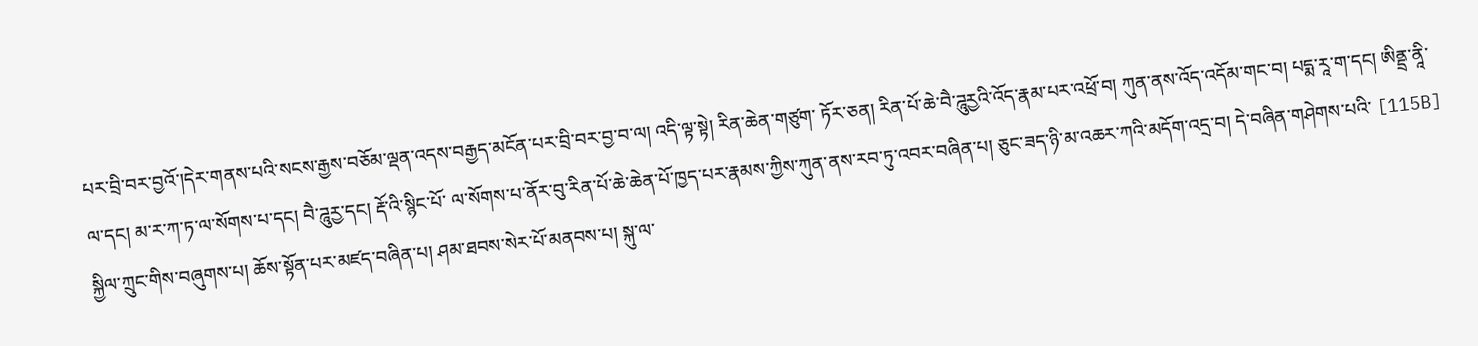པར་བྲི་བར་བྱའོ་།དེར་གནས་པའི་སངས་རྒྱས་བཅོམ་ལྡན་འདས་བརྒྱད་མངོན་པར་བྲི་བར་བྱ་བ་ལ། འདི་ལྟ་སྟེ། རིན་ཆེན་གཙུག་ ཏོར་ཅན། རིན་པོ་ཆེ་བཻ་ཌཱུརྱའི་འོད་རྣམ་པར་འཕྲོ་བ། ཀུན་ནས་འོད་འདོམ་གང་བ། པདྨ་རཱ་ག་དང། ཨིནྡྲ་ནཱི་ལ་དང། མ་ར་ཀ་ཏ་ལ་སོགས་པ་དང། བཻ་ཌཱུརྱ་དང། རྡོ་འི་སྙིང་པོ་ ལ་སོགས་པ་ནོར་བུ་རིན་པོ་ཆེ་ཆེན་པོ་ཁྱད་པར་རྣམས་ཀྱིས་ཀུན་ནས་རབ་ཏུ་འབར་བཞིན་པ། ཅུང་ཟད་ཉི་མ་འཆར་ཀའི་མདོག་འདྲ་བ། དེ་བཞིན་གཤེགས་པའི་ [115B] སྐྱིལ་ཀྲུང་གིས་བཞུགས་པ། ཆོས་སྟོན་པར་མཛད་བཞིན་པ། ཤམ་ཐབས་སེར་པོ་མནབས་པ། སྐུ་ལ་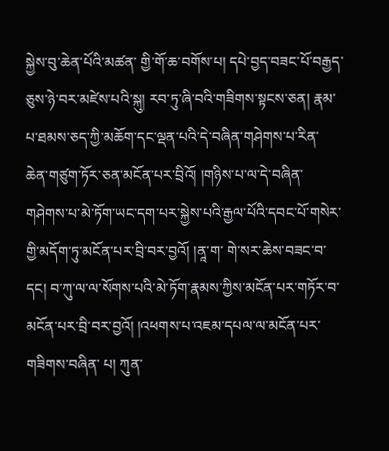སྐྱེས་བུ་ཆེན་པོའི་མཚན་ གྱི་གོ་ཆ་བགོས་པ། དཔེ་བྱད་བཟང་པོ་བརྒྱད་ཅུས་ཉེ་བར་མཛེས་པའི་སྐུ། རབ་ཏུ་ཞི་བའི་གཟིགས་སྟངས་ཅན། རྣམ་པ་ཐམས་ཅད་ཀྱི་མཆོག་དང་ལྡན་པའི་དེ་བཞིན་གཤེགས་པ་རིན་ ཆེན་གཙུག་ཏོར་ཅན་མངོན་པར་བྲིའོ། །གཉིས་པ་ལ་དེ་བཞིན་གཤེགས་པ་མེ་ཏོག་ཡང་དག་པར་སྐྱེས་པའི་རྒྱལ་པོའི་དབང་པོ་གསེར་གྱི་མདོག་ཏུ་མངོན་པར་བྲི་བར་བྱའོ། །ནཱ་ག་ གེ་སར་ཆེས་བཟང་བ་དང། བ་ཀུ་ལ་ལ་སོགས་པའི་མེ་ཏོག་རྣམས་ཀྱིས་མངོན་པར་གཏོར་བ་མངོན་པར་བྲི་བར་བྱའོ། །འཕགས་པ་འཇམ་དཔལ་ལ་མངོན་པར་གཟིགས་བཞིན་ པ། ཀུན་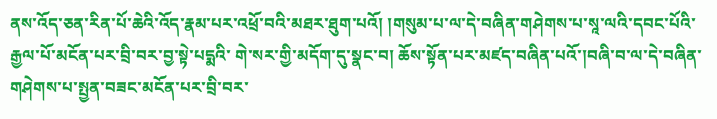ནས་འོད་ཅན་རིན་པོ་ཆེའི་འོད་རྣམ་པར་འཕྲོ་བའི་མཐར་ཐུག་པའོ། །གསུམ་པ་ལ་དེ་བཞིན་གཤེགས་པ་སཱ་ལའི་དབང་པོའི་རྒྱལ་པོ་མངོན་པར་བྲི་བར་བྱ་སྟེ་པདྨའི་ གེ་སར་གྱི་མདོག་དུ་སྣང་བ། ཆོས་སྟོན་པར་མཛད་བཞིན་པའོ་།བཞི་བ་ལ་དེ་བཞིན་གཤེགས་པ་སྤྱན་བཟང་མངོན་པར་བྲི་བར་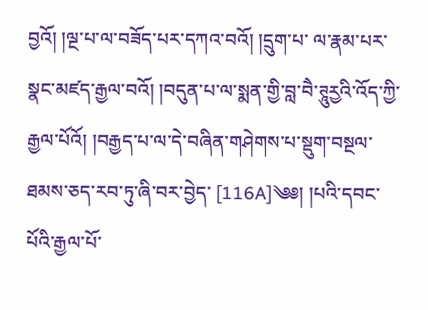བྱའོ། །ལྔ་པ་ལ་བཟོད་པར་དཀའ་བའོ། །དྲུག་པ་ ལ་རྣམ་པར་སྣང་མཛད་རྒྱལ་བའོ། །བདུན་པ་ལ་སྨན་གྱི་བླ་བཻ་ཊཱུརྱའི་འོད་ཀྱི་རྒྱལ་པོའོ། །བརྒྱད་པ་ལ་དེ་བཞིན་གཤེགས་པ་སྡུག་བསྔལ་ཐམས་ཅད་རབ་ཏུ་ཞི་བར་བྱེད་ [116A]༄༅། །པའི་དབང་པོའི་རྒྱལ་པོ་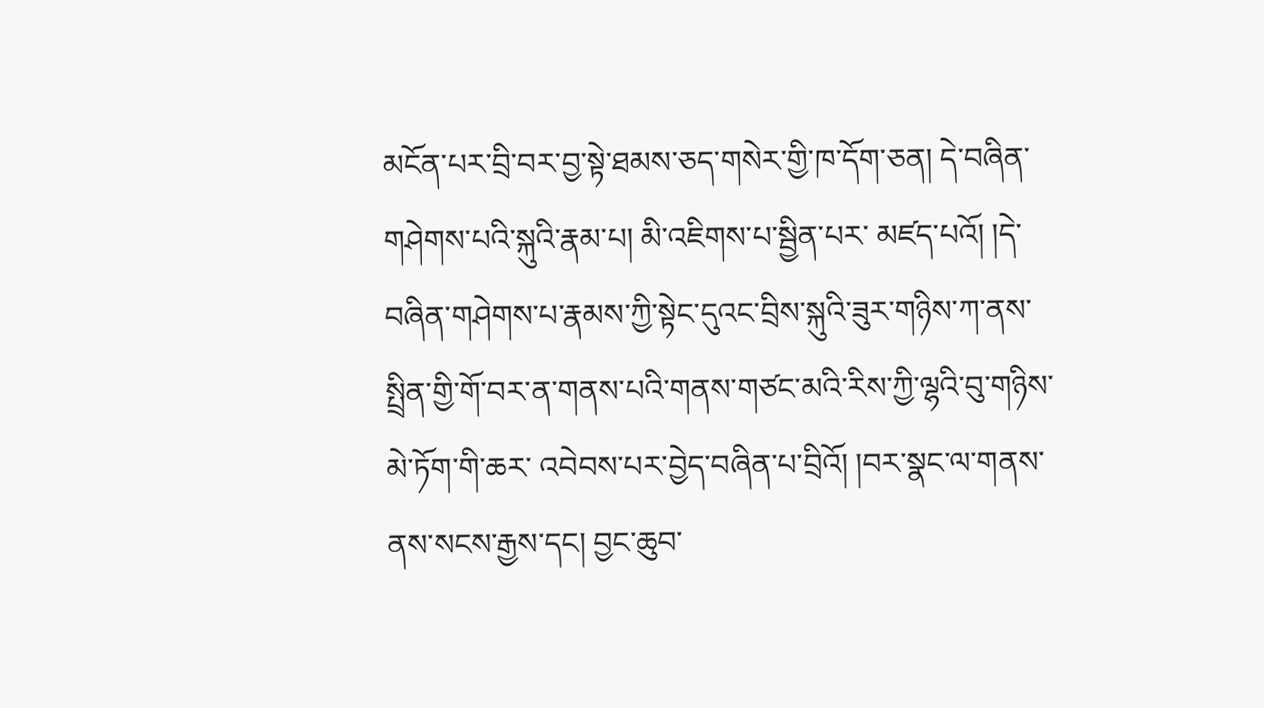མངོན་པར་བྲི་བར་བྱ་སྟེ་ཐམས་ཅད་གསེར་གྱི་ཁ་དོག་ཅན། དེ་བཞིན་གཤེགས་པའི་སྐུའི་རྣམ་པ། མི་འཇིགས་པ་སྦྱིན་པར་ མཛད་པའོ། །དེ་བཞིན་གཤེགས་པ་རྣམས་ཀྱི་སྟེང་དུའང་བྲིས་སྐུའི་ཟུར་གཉིས་ཀ་ནས་སྤྲིན་གྱི་གོ་བར་ན་གནས་པའི་གནས་གཙང་མའི་རིས་ཀྱི་ལྷའི་བུ་གཉིས་མེ་ཏོག་གི་ཆར་ འབེབས་པར་བྱེད་བཞིན་པ་བྲིའོ། །བར་སྣང་ལ་གནས་ནས་སངས་རྒྱས་དང། བྱང་ཆུབ་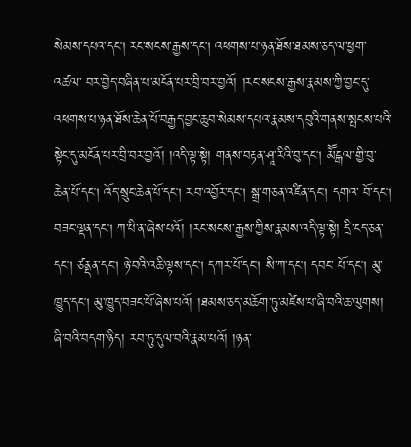སེམས་དཔའ་དང། རང་སངས་རྒྱས་དང། འཕགས་པ་ཉན་ཐོས་ཐམས་ཅད་ལ་ཕྱག་འཚལ་ བར་བྱེད་བཞིན་པ་མངོན་པར་བྲི་བར་བྱའོ། །རང་སངས་རྒྱས་རྣམས་ཀྱི་བྱང་དུ་འཕགས་པ་ཉན་ཐོས་ཆེན་པོ་བརྒྱད་བྱང་ཆུབ་སེམས་དཔའ་རྣམས་དབུའི་གནས་སྤངས་པའི་ སྟེང་དུ་མངོན་པར་བྲི་བར་བྱའོ། །འདི་ལྟ་སྟེ། གནས་བརྟན་ཤཱ་རིའི་བུ་དང། མཽངྒལ་གྱི་བུ་ཆེན་པོ་དང། འོད་སྲུང་ཆེན་པོ་དང། རབ་འབྱོར་དང། སྒྲ་གཅན་འཛིན་དང། དགའ་ བོ་དང། བཟང་ལྡན་དང། ཀ་པི་ན་ཞེས་པའོ། །རང་སངས་རྒྱས་ཀྱིས་རྣམས་འདི་ལྟ་སྟེ། དྲི་ངད་ཅན་དང། ཙནྡན་དང། ཉེ་བའི་འཆི་ལྟས་དང། དཀར་པོ་དང། སི་ཀ་དང། དབང་ པོ་དང། མུ་ཁྱུད་དང། མུ་ཁྱུད་བཟང་པོ་ཞེས་པའོ། །ཐམས་ཅད་མཆོག་ཏུ་མཛེས་པ་ཞི་བའི་ཆ་ལུགས། ཞི་བའི་བདག་ཉིད། རབ་ཏུ་དུལ་བའི་རྣམ་པའོ། །ཉན་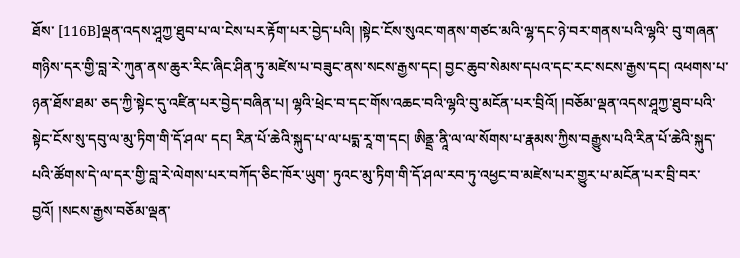ཐོས་ [116B]ལྡན་འདས་ཤཱཀྱ་ཐུབ་པ་ལ་ངེས་པར་རྟོག་པར་བྱེད་པའི། །སྟེང་ངོས་སུའང་གནས་གཙང་མའི་ལྷ་དང་ཉེ་བར་གནས་པའི་ལྷའི་ བུ་གཞན་གཉིས་དར་གྱི་བླ་རེ་ཀུན་ནས་ཆུར་རིང་ཞིང་ཤིན་ཏུ་མཛེས་པ་བཟུང་ནས་སངས་རྒྱས་དང། བྱང་ཆུབ་སེམས་དཔའ་དང་རང་སངས་རྒྱས་དང། འཕགས་པ་ཉན་ཐོས་ཐམ་ ཅད་ཀྱི་སྟེང་དུ་འཛིན་པར་བྱེད་བཞིན་པ། ལྷའི་ཕྲེང་བ་དང་གོས་འཆང་བའི་ལྷའི་བུ་མངོན་པར་བྲིའོ། །བཅོམ་ལྡན་འདས་ཤཱཀྱ་ཐུབ་པའི་སྟེང་ངོས་སུ་དབུ་ལ་མུ་ཏིག་གི་དོ་ཤལ་ དང། རིན་པོ་ཆེའི་སྐུད་པ་ལ་པདྨ་རཱ་ག་དང། ཨིནྡྲ་ནཱི་ལ་ལ་སོགས་པ་རྣམས་ཀྱིས་བརྒྱུས་པའི་རིན་པོ་ཆེའི་སྐུད་པའི་ཚོགས་དེ་ལ་དར་གྱི་བླ་རེ་ལེགས་པར་བཀོད་ཅིང་ཁོར་ཡུག་ ཏུའང་མུ་ཏིག་གི་དོ་ཤལ་རབ་ཏུ་འཕྱང་བ་མཛེས་པར་གྱུར་པ་མངོན་པར་བྲི་བར་བྱའོ། །སངས་རྒྱས་བཅོམ་ལྡན་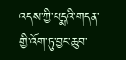འདས་ཀྱི་པདྨའི་གདན་གྱི་འོག་ཏུ་བྱང་ཆུབ་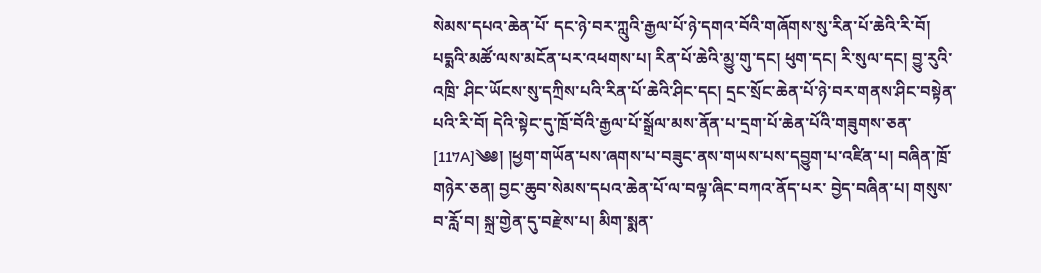སེམས་དཔའ་ཆེན་པོ་ དང་ཉེ་བར་ཀླུའི་རྒྱལ་པོ་ཉེ་དགའ་བོའི་གཞོགས་སུ་རིན་པོ་ཆེའི་རི་བོ། པདྨའི་མཚོ་ལས་མངོན་པར་འཕགས་པ། རིན་པོ་ཆེའི་མྱུ་གུ་དང། ཕུག་དང། རི་སུལ་དང། བྱུ་རུའི་འཁྲི་ ཤིང་ཡོངས་སུ་དཀྲིས་པའི་རིན་པོ་ཆེའི་ཤིང་དང། དྲང་སྲོང་ཆེན་པོ་ཉེ་བར་གནས་ཤིང་བསྟེན་པའི་རི་བོ། དེའི་སྟེང་དུ་ཁྲོ་བོའི་རྒྱལ་པོ་སྒྲོལ་མས་ནོན་པ་དྲག་པོ་ཆེན་པོའི་གཟུགས་ཅན་ [117A]༄༅། །ཕྱག་གཡོན་པས་ཞགས་པ་བཟུང་ནས་གཡས་པས་དབྱུག་པ་འཛིན་པ། བཞིན་ཁྲོ་གཉེར་ཅན། བྱང་ཆུབ་སེམས་དཔའ་ཆེན་པོ་ལ་བལྟ་ཞིང་བཀའ་ནོད་པར་ བྱེད་བཞིན་པ། གསུས་བ་རློ་བ། སྐྲ་གྱེན་དུ་བརྫེས་པ། མིག་སྨན་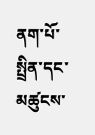ནག་པོ་སྤྲིན་དང་མཚུངས་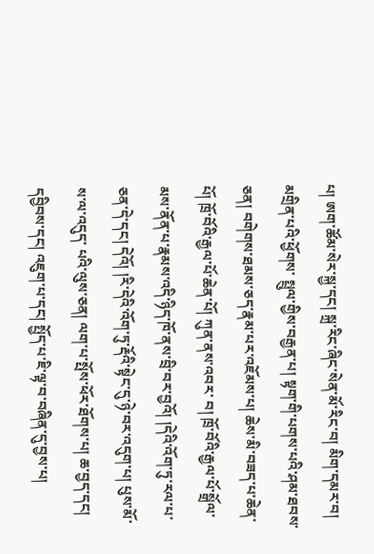པ། ཨག་ཚོམ་སེར་སྐྱ་དང། སྐྲ་རིང་ཞིང་སེན་མོ་རིང་བ། མིག་དམར་བ། མགྲིན་པའི་ཕྱོགས་ སྤྲུལ་གྱིས་བརྒྱན་པ། སྟག་གི་པགས་པའི་ཤམ་ཐབས་ཅན། བགེགས་ཐམས་ཅད་རྣམ་པར་འཇོམས་པ། ཆེས་མི་བཟད་པ་ཆེན་པོ། ཁྲོ་བོའི་རྒྱལ་པོ་ཆེན་པོ། ཀུན་ནས་འབར་ བ། ཁྲོ་བོའི་རྒྱལ་པོ་སྒྲོལ་མས་ནོན་པ་རྣམས་འདི་ཉིད་ཁོ་ནས་བྲི་བར་བྱའོ། །དེའི་འོག་ཏུ་རལ་པ་ཅན་དེ་དང། དེའོ། །རི་དེའི་འོག་ཏུ་རྡོའི་སྟེང་དུ་ཉེ་བར་འདུག་པ། པུས་མོ་ས་ལ་འདུད་ པའི་ལུས་ཅན། ལག་པ་སྤོས་ཕོར་ཐོགས་པ། ཆ་བྱད་དང། དབྱིབས་དང། འཇུག་པ་དང། སྤྱོད་པ་ཇི་ལྟ་བ་བཞིན་དུ་བྱས་པ།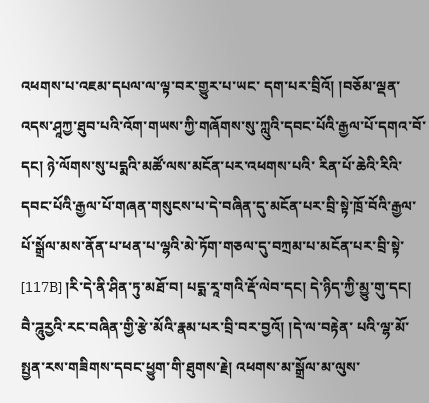འཕགས་པ་འཇམ་དཔལ་ལ་ལྟ་བར་གྱུར་པ་ཡང་ དག་པར་བྲིའོ། །བཅོམ་ལྡན་འདས་ཤཱཀྱ་ཐུབ་པའི་འོག་གཡས་ཀྱི་གཞོགས་སུ་ཀླུའི་དབང་པོའི་རྒྱལ་པོ་དགའ་བོ་དང། ཉེ་ལོགས་སུ་པདྨའི་མཚོ་ལས་མངོན་པར་འཕགས་པའི་ རིན་པོ་ཆེའི་རིའི་དབང་པོའི་རྒྱལ་པོ་གཞན་གསུངས་པ་དེ་བཞིན་དུ་མངོན་པར་བྲི་སྟེ་ཁྲོ་བོའི་རྒྱལ་པོ་སྒྲོལ་མས་ནོན་པ་ཕན་པ་ལྷའི་མེ་ཏོག་གཅལ་དུ་བཀྲམ་པ་མངོན་པར་བྲི་སྟེ་ [117B] །རི་དེ་ནི་ཤིན་ཏུ་མཐོ་བ། པདྨ་རཱ་གའི་རྡོ་ལེབ་དང། དེ་ཉིད་ཀྱི་མྱུ་གུ་དང། བཻ་ཌཱུརྱའི་རང་བཞིན་གྱི་རྩེ་མོའི་རྣམ་པར་བྲི་བར་བྱའོ། །དེ་ལ་བརྟེན་ པའི་ལྷ་མོ་སྤྱན་རས་གཟིགས་དབང་ཕྱུག་གི་ཐུགས་རྗེ། འཕགས་མ་སྒྲོལ་མ་ལུས་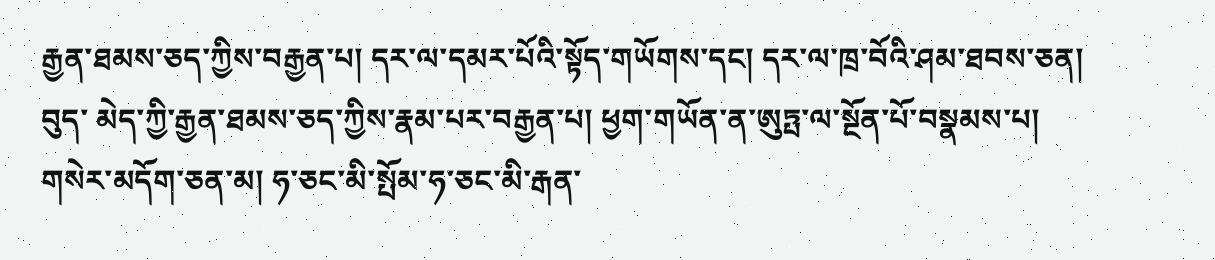རྒྱན་ཐམས་ཅད་ཀྱིས་བརྒྱན་པ། དར་ལ་དམར་པོའི་སྟོད་གཡོགས་དང། དར་ལ་ཁྲ་བོའི་ཤམ་ཐབས་ཅན། བུད་ མེད་ཀྱི་རྒྱན་ཐམས་ཅད་ཀྱིས་རྣམ་པར་བརྒྱན་པ། ཕྱག་གཡོན་ན་ཨུཏྤ་ལ་སྔོན་པོ་བསྣམས་པ། གསེར་མདོག་ཅན་མ། ཧ་ཅང་མི་སྤོམ་ཧ་ཅང་མི་རྒན་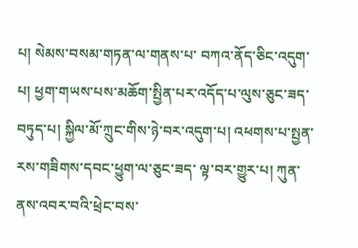པ། སེམས་བསམ་གཏན་ལ་གནས་པ་ བཀའ་ནོད་ཅིང་འདུག་པ། ཕྱག་གཡས་པས་མཆོག་སྤྱིན་པར་འདོད་པ་ལུས་ཅུང་ཟད་བཏུད་པ། སྐྱིལ་མོ་ཀྲུང་གིས་ཉེ་བར་འདུག་པ། འཕགས་པ་སྤྱན་རས་གཟིགས་དབང་ཕྱུག་ལ་ཅུང་ཟད་ ལྟ་བར་གྱུར་པ། ཀུན་ནས་འབར་བའི་ཕྲེང་བས་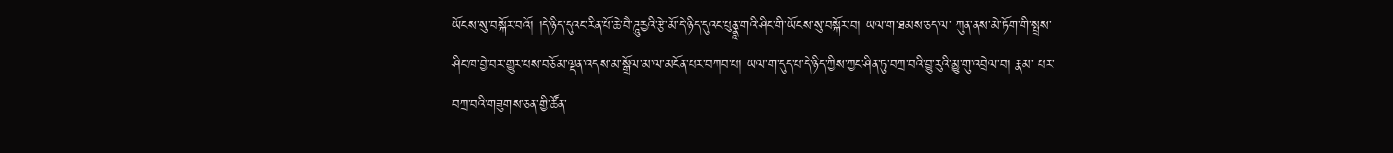ཡོངས་སུ་བསྐོར་བའོ། །དེ་ཉིད་དུའང་རིན་པོ་ཆེ་བཻ་ཌཱུརྱའི་རྩེ་མོ་དེ་ཉིད་དུའང་པུནྣཱ་གའི་ཤིང་གི་ཡོངས་སུ་བསྐོར་བ། ཡལ་ག་ཐམས་ཅད་ལ་ ཀུན་ནས་མེ་ཏོག་གི་སྤྲས་ཤིང་ཁ་བྱེ་བར་གྱུར་པས་བཅོམ་ལྡན་འདས་མ་སྒྲོལ་མ་ལ་མངོན་པར་བཀབ་པ། ཡལ་ག་དུད་པ་དེ་ཉིད་ཀྱིས་ཀྱང་ཤིན་ཏུ་བཀྲ་བའི་བྱུ་རུའི་མྱུ་གུ་འབྲེལ་བ། རྣམ་ པར་བཀྲ་བའི་གཟུགས་ཅན་གྱི་ཚོན་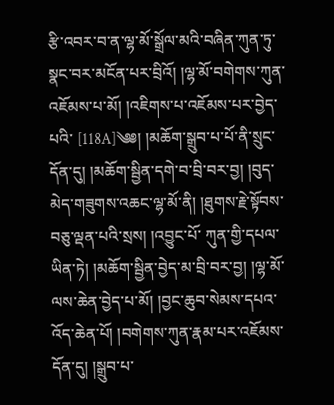རྩི་འབར་བ་ན་ལྷ་མོ་སྒྲོལ་མའི་བཞིན་ཀུན་ཏུ་སྣང་བར་མངོན་པར་བྲིའོ། །ལྷ་མོ་བགེགས་ཀུན་འཇོམས་པ་མོ། །འཇིགས་པ་འཇོམས་པར་བྱེད་པའི་ [118A]༄༅། །མཆོག་སྒྲུབ་པ་པོ་ནི་སྲུང་དོན་དུ། །མཆོག་སྦྱིན་དགེ་བ་བྲི་བར་བྱ། །བུད་མེད་གཟུགས་འཆང་ལྷ་མོ་ནི། །ཐུགས་རྗེ་སྟོབས་བཅུ་ལྡན་པའི་སྲས། །འབྱུང་པོ་ ཀུན་གྱི་དཔལ་ཡིན་ཏེ། །མཆོག་སྦྱིན་བྱེད་མ་བྲི་བར་བྱ། །ལྷ་མོ་ལས་ཆེན་བྱེད་པ་མོ། །བྱང་ཆུབ་སེམས་དཔའ་འོད་ཆེན་པོ། །བགེགས་ཀུན་རྣམ་པར་འཇོམས་དོན་དུ། །སྒྲུབ་པ་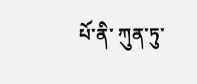པོ་ནི་ ཀུན་ཏུ་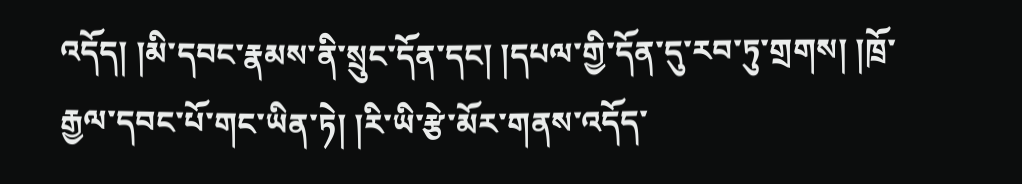འདོད། །མི་དབང་རྣམས་ནི་སྲུང་དོན་དང། །དཔལ་གྱི་དོན་དུ་རབ་ཏུ་གྲགས། །ཁྲོ་རྒྱལ་དབང་པོ་གང་ཡིན་ཏེ། །རི་ཡི་རྩེ་མོར་གནས་འདོད་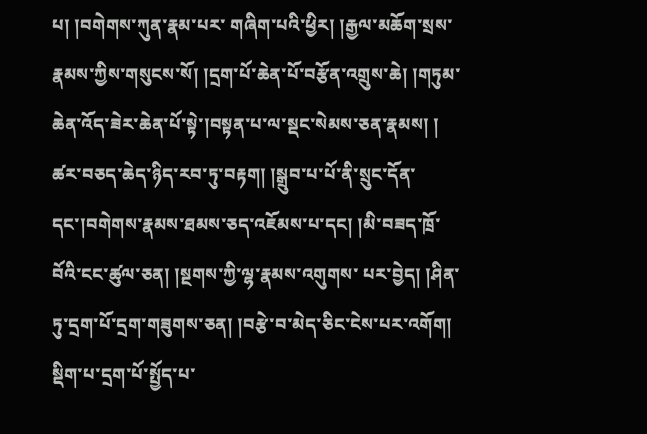པ། །བགེགས་ཀུན་རྣམ་པར་ གཞིག་པའི་ཕྱིར། །རྒྱལ་མཆོག་སྲས་རྣམས་ཀྱིས་གསུངས་སོ། །དྲག་པོ་ཆེན་པོ་བརྩོན་འགྲུས་ཆེ། །གཏུམ་ཆེན་འོད་ཟེར་ཆེན་པོ་སྟེ་།བསྟན་པ་ལ་སྡང་སེམས་ཅན་རྣམས། ། ཚར་བཅད་ཆེད་ཉིད་རབ་ཏུ་བརྟག། །སྒྲུབ་པ་པོ་ནི་སྲུང་དོན་དང་།བགེགས་རྣམས་ཐམས་ཅད་འཇོམས་པ་དང། །མི་བཟད་ཁྲོ་བོའི་ངང་ཚུལ་ཅན། །སྔགས་ཀྱི་ལྷ་རྣམས་འགུགས་ པར་བྱེད། །ཤིན་ཏུ་དྲག་པོ་དྲག་གཟུགས་ཅན། །བརྩེ་བ་མེད་ཅིང་ངེས་པར་འགོག། སྡིག་པ་དྲག་པོ་སྤྱོད་པ་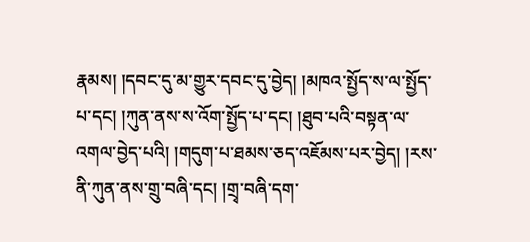རྣམས། །དབང་དུ་མ་གྱུར་དབང་དུ་བྱེད། །མཁའ་སྤྱོད་ས་ལ་སྤྱོད་ པ་དང། །ཀུན་ནས་ས་འོག་སྤྱོད་པ་དང། །ཐུབ་པའི་བསྟན་ལ་འགལ་བྱེད་པའི། །གདུག་པ་ཐམས་ཅད་འཇོམས་པར་བྱེད། །རས་ནི་ཀུན་ནས་གྲུ་བཞི་དང། །གྲྭ་བཞི་དག་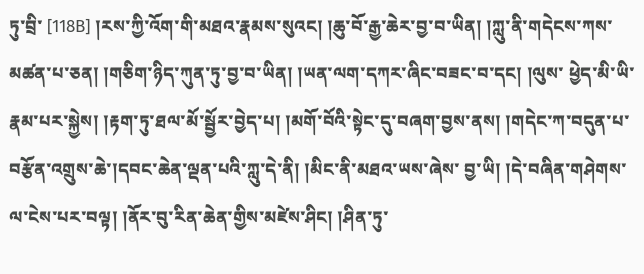ཏུ་བྲི་ [118B] །རས་ཀྱི་འོག་གི་མཐའ་རྣམས་སུའང། །ཆུ་བོ་རྒྱ་ཆེར་བྱ་བ་ཡིན། །ཀླུ་ནི་གདེངས་ཀས་མཚན་པ་ཅན། །གཅིག་ཉིད་ཀུན་ཏུ་བྱ་བ་ཡིན། །ཡན་ལག་དཀར་ཞིང་བཟང་བ་དང། །ལུས་ ཕྱེད་མི་ཡི་རྣམ་པར་སྐྱེས། །རྟག་ཏུ་ཐལ་མོ་སྦྱོར་བྱེད་པ། །མགོ་བོའི་སྟེང་དུ་བཞག་བྱས་ནས། །གདེང་ཀ་བདུན་པ་བརྩོན་འགྲུས་ཆེ་།དབང་ཆེན་ལྡན་པའི་ཀླུ་དེ་ནི། །མིང་ནི་མཐའ་ཡས་ཞེས་ བྱ་ཡི། །དེ་བཞིན་གཤེགས་ལ་ངེས་པར་བལྟ། །ནོར་བུ་རིན་ཆེན་གྱིས་མཛེས་ཤིང། །ཤིན་ཏུ་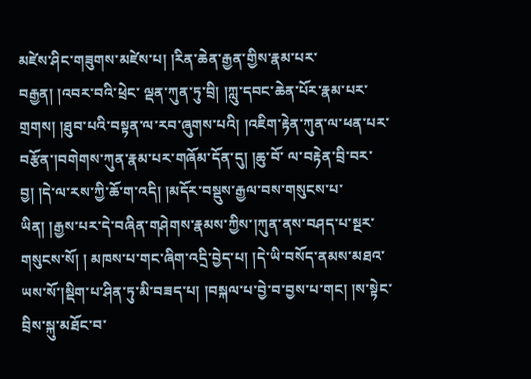མཛེས་ཤིང་གཟུགས་མཛེས་པ། །རིན་ཆེན་རྒྱན་གྱིས་རྣམ་པར་བརྒྱན། །འབར་བའི་ཕྲེང་ ལྡན་ཀུན་ཏུ་བྲི། །ཀླུ་དབང་ཆེན་པོར་རྣམ་པར་གྲགས། །ཐུབ་པའི་བསྟན་ལ་རབ་ཞུགས་པའི། །འཇིག་རྟེན་ཀུན་ལ་ཕན་པར་བརྩོན་།བགེགས་ཀུན་རྣམ་པར་གཞོམ་དོན་དུ། །ཆུ་བོ་ ལ་བརྟེན་བྲི་བར་བྱ། །དེ་ལ་རས་ཀྱི་ཆོ་ག་འདི། །མདོར་བསྡུས་རྒྱལ་བས་གསུངས་པ་ཡིན། །རྒྱས་པར་དེ་བཞིན་གཤེགས་རྣམས་ཀྱིས་།ཀུན་ནས་བཤད་པ་སྔར་གསུངས་སོ། ། མཁས་པ་གང་ཞིག་འདྲི་བྱེད་པ། །དེ་ཡི་བསོད་ནམས་མཐའ་ཡས་སོ་།སྡིག་པ་ཤིན་ཏུ་མི་བཟད་པ། །བསྐལ་པ་བྱེ་བ་བྱས་པ་གང། །ས་སྟེང་བྲིས་སྐུ་མཐོང་བ་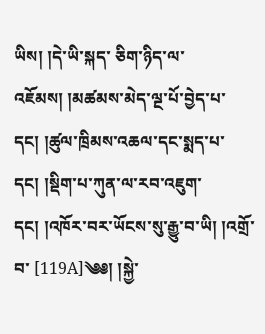ཡིས། །དེ་ཡི་སྐད་ ཅིག་ཉིད་ལ་འཇོམས། །མཚམས་མེད་ལྔ་པོ་བྱེད་པ་དང། །ཚུལ་ཁྲིམས་འཆལ་དང་སྨད་པ་དང། །སྡིག་པ་ཀུན་ལ་རབ་འཇུག་དང། །འཁོར་བར་ཡོངས་སུ་རྒྱུ་བ་ཡི། །འགྲོ་བ་ [119A]༄༅། །སྐྱེ་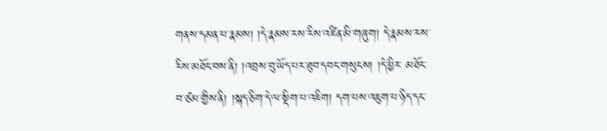གནས་དམན་པ་རྣམས། །དེ་རྣམས་རས་རིས་འཛིན་མི་གཞུག། དེ་རྣམས་རས་རིས་མཐོང་བས་ནི། །འབྲས་བུ་ཡོད་པར་ཐུབ་དབང་གསུངས། །དེ་ཕྱིར་ མཐོང་བ་ཙམ་གྱིས་ནི། །སྐད་ཅིག་དེ་ལ་སྡིག་པ་འཇིག། དག་པས་འཇུག་པ་ཉིད་དང་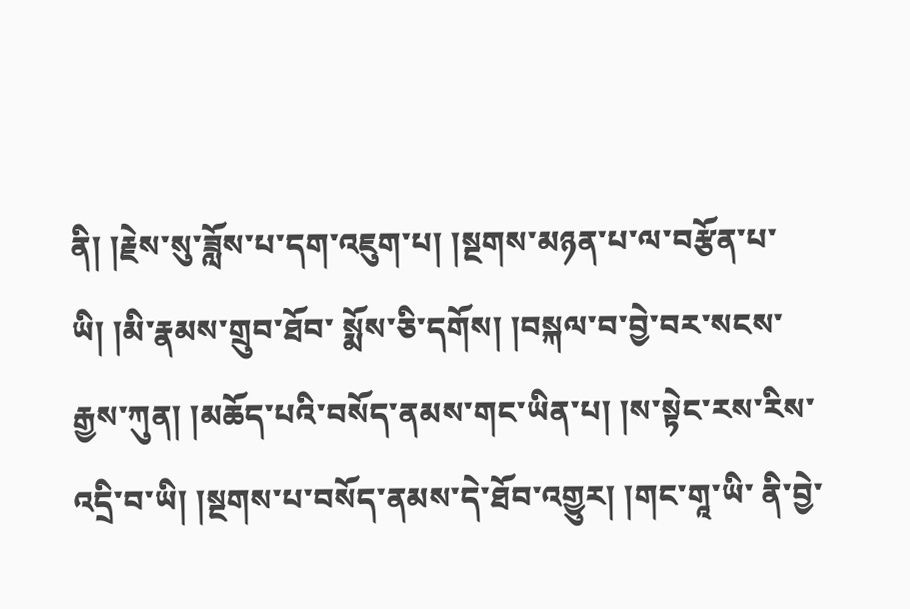ནི། །རྗེས་སུ་ཟློས་པ་དག་འཇུག་པ། །སྔགས་མཉན་པ་ལ་བརྩོན་པ་ཡི། །མི་རྣམས་གྲུབ་ཐོབ་ སྨོས་ཅི་དགོས། །བསྐལ་བ་བྱེ་བར་སངས་རྒྱས་ཀུན། །མཆོད་པའི་བསོད་ནམས་གང་ཡིན་པ། །ས་སྟེང་རས་རིས་འདྲི་བ་ཡི། །སྔགས་པ་བསོད་ནམས་དེ་ཐོབ་འགྱུར། །གང་གཱ་ཡི་ ནི་བྱེ་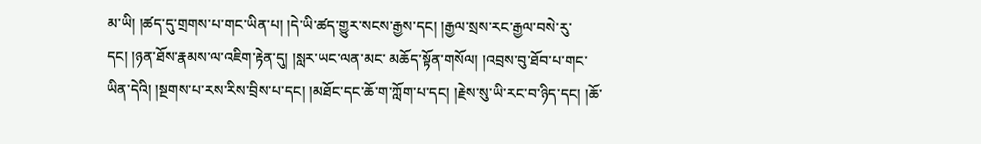མ་ཡི། །ཚད་དུ་གྲགས་པ་གང་ཡིན་པ། །དེ་ཡི་ཚད་གྱུར་སངས་རྒྱས་དང། །རྒྱལ་སྲས་རང་རྒྱལ་བསེ་རུ་དང། །ཉན་ཐོས་རྣམས་ལ་འཇིག་རྟེན་དུ། །སླར་ཡང་ལན་མང་ མཆོད་སྟོན་གསོལ། །འབྲས་བུ་ཐོབ་པ་གང་ཡིན་དེའི། །སྔགས་པ་རས་རིས་བྲིས་པ་དང། །མཐོང་དང་ཆོ་ག་ཀློག་པ་དང། །རྗེས་སུ་ཡི་རང་བ་ཉིད་དང། །ཆོ་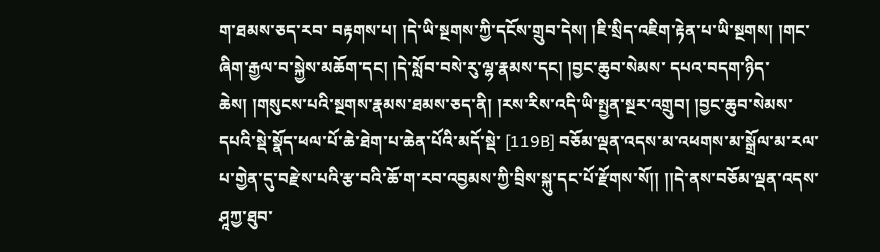ག་ཐམས་ཅད་རབ་ བརྟགས་པ། །དེ་ཡི་སྔགས་ཀྱི་དངོས་གྲུབ་དེས། །ཇི་སྲིད་འཇིག་རྟེན་པ་ཡི་སྔགས། །གང་ཞིག་རྒྱལ་བ་སྐྱེས་མཆོག་དང། །དེ་སློབ་བསེ་རུ་ལྷ་རྣམས་དང། །བྱང་ཆུབ་སེམས་ དཔའ་བདག་ཉིད་ཆེས། །གསུངས་པའི་སྔགས་རྣམས་ཐམས་ཅད་ནི། །རས་རིས་འདི་ཡི་སྤྱན་སྔར་འགྲུབ། །བྱང་ཆུབ་སེམས་དཔའི་སྡེ་སྣོད་ཕལ་པོ་ཆེ་ཐེག་པ་ཆེན་པོའི་མདོ་སྡེ་ [119B] བཅོམ་ལྡན་འདས་མ་འཕགས་མ་སྒྲོལ་མ་རལ་པ་གྱེན་དུ་བརྫེས་པའི་རྩ་བའི་ཆོ་ག་རབ་འབྱམས་ཀྱི་བྲིས་སྐུ་དང་པོ་རྫོགས་སོ།། །།དེ་ནས་བཅོམ་ལྡན་འདས་ཤཱཀྱ་ཐུབ་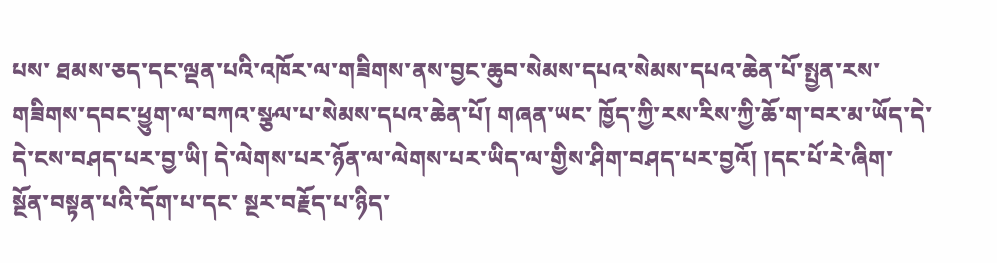པས་ ཐམས་ཅད་དང་ལྡན་པའི་འཁོར་ལ་གཟིགས་ནས་བྱང་ཆུབ་སེམས་དཔའ་སེམས་དཔའ་ཆེན་པོ་སྤྱན་རས་གཟིགས་དབང་ཕྱུག་ལ་བཀའ་སྩལ་པ་སེམས་དཔའ་ཆེན་པོ། གཞན་ཡང་ ཁྱོད་ཀྱི་རས་རིས་ཀྱི་ཆོ་ག་བར་མ་ཡོད་དེ་དེ་ངས་བཤད་པར་བྱ་ཡི། དེ་ལེགས་པར་ཉོན་ལ་ལེགས་པར་ཡིད་ལ་གྱིས་ཤིག་བཤད་པར་བྱའོ། །དང་པོ་རེ་ཞིག་སྔོན་བསྟན་པའི་དོག་པ་དང་ སྔར་བརྗོད་པ་ཉིད་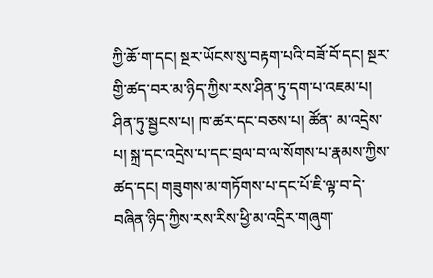ཀྱི་ཆོ་ག་དང། སྔར་ཡོངས་སུ་བརྟག་པའི་བཟོ་བོ་དང། སྔར་གྱི་ཚད་བར་མ་ཉིད་ཀྱིས་རས་ཤིན་ཏུ་དག་པ་འཇམ་པ། ཤིན་ཏུ་སྦྱངས་པ། ཁ་ཚར་དང་བཅས་པ། ཚོན་ མ་འདྲེས་པ། སྐྲ་དང་འདྲེས་པ་དང་བྲལ་བ་ལ་སོགས་པ་རྣམས་ཀྱིས་ཚད་དང། གཟུགས་མ་གཏོགས་པ་དང་པོ་ཇི་ལྟ་བ་དེ་བཞིན་ཉིད་ཀྱིས་རས་རིས་ཕྱི་མ་འདྲིར་གཞུག་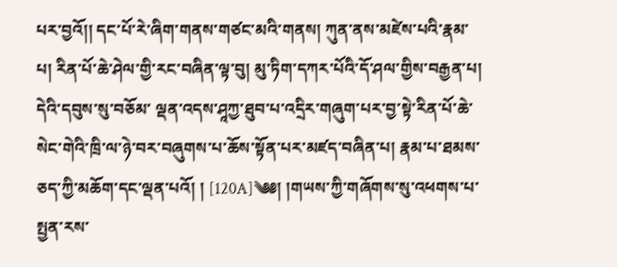པར་བྱའོ།། དང་པོ་རེ་ཞིག་གནས་གཙང་མའི་གནས། ཀུན་ནས་མཛེས་པའི་རྣམ་པ། རིན་པོ་ཆེ་ཤེལ་གྱི་རང་བཞིན་ལྟ་བུ། མུ་ཏིག་དཀར་པོའི་དོ་ཤལ་གྱིས་བརྒྱན་པ། དེའི་དབུས་སུ་བཅོམ་ ལྡན་འདས་ཤཱཀྱ་ཐུབ་པ་འདྲིར་གཞུག་པར་བྱ་སྟེ་རིན་པོ་ཆེ་སེང་གེའི་ཁྲི་ལ་ཉེ་བར་བཞུགས་པ་ཆོས་སྟོན་པར་མཛད་བཞིན་པ། རྣམ་པ་ཐམས་ཅད་ཀྱི་མཆོག་དང་ལྡན་པའོ། ། [120A]༄༅། །གཡས་ཀྱི་གཞོགས་སུ་འཕགས་པ་སྤྱན་རས་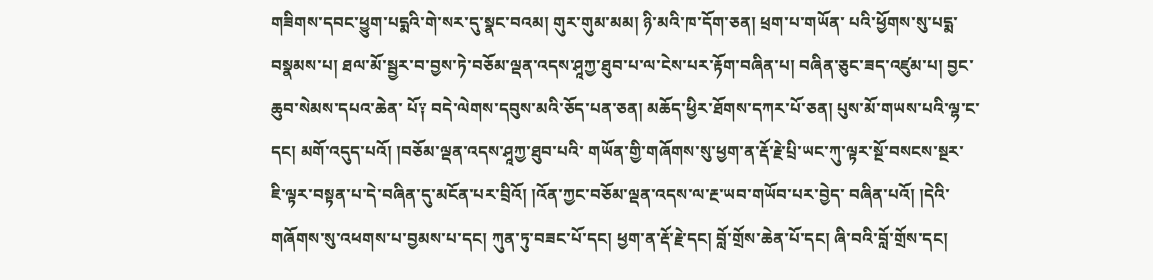གཟིགས་དབང་ཕྱུག་པདྨའི་གེ་སར་དུ་སྣང་བའམ། གུར་གུམ་མམ། ཉི་མའི་ཁ་དོག་ཅན། ཕྲག་པ་གཡོན་ པའི་ཕྱོགས་སུ་པདྨ་བསྣམས་པ། ཐལ་མོ་སྦྱར་བ་བྱས་ཏེ་བཅོམ་ལྡན་འདས་ཤཱཀྱ་ཐུབ་པ་ལ་ངེས་པར་རྟོག་བཞིན་པ། བཞིན་ཅུང་ཟད་འཛུམ་པ། བྱང་ཆུབ་སེམས་དཔའ་ཆེན་ པོ༑ བདེ་ལེགས་དབུས་མའི་ཅོད་པན་ཅན། མཆོད་ཕྱིར་ཐོགས་དཀར་པོ་ཅན། པུས་མོ་གཡས་པའི་ལྷ་ང་དང། མགོ་འདུད་པའོ། །བཅོམ་ལྡན་འདས་ཤཱཀྱ་ཐུབ་པའི་ གཡོན་གྱི་གཞོགས་སུ་ཕྱག་ན་རྡོ་རྗེ་པྲི་ཡང་ཀུ་ལྟར་སྔོ་བསངས་སྔར་ཇི་ལྟར་བསྟན་པ་དེ་བཞིན་དུ་མངོན་པར་བྲིའོ། །འོན་ཀྱང་བཅོམ་ལྡན་འདས་ལ་རྔ་ཡབ་གཡོབ་པར་བྱེད་ བཞིན་པའོ། །དེའི་གཞོགས་སུ་འཕགས་པ་བྱམས་པ་དང། ཀུན་ཏུ་བཟང་པོ་དང། ཕྱག་ན་རྡོ་རྗེ་དང། བློ་གྲོས་ཆེན་པོ་དང། ཞི་བའི་བློ་གྲོས་དང།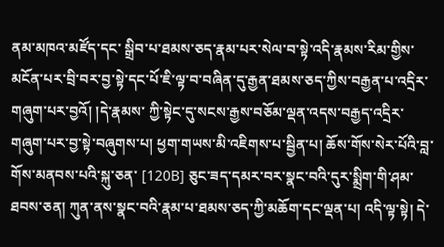ནམ་མཁའ་མཛོད་དང་ སྒྲིབ་པ་ཐམས་ཅད་རྣམ་པར་སེལ་བ་སྟེ་འདི་རྣམས་རིམ་གྱིས་མངོན་པར་བྲི་བར་བྱ་སྟེ་དང་པོ་ཇི་ལྟ་བ་བཞིན་དུ་རྒྱན་ཐམས་ཅད་ཀྱིས་བརྒྱན་པ་འདྲིར་གཞུག་པར་བྱའོ། །དེ་རྣམས་ ཀྱི་སྟེང་དུ་སངས་རྒྱས་བཅོམ་ལྡན་འདས་བརྒྱད་འདྲིར་གཞུག་པར་བྱ་སྟེ་བཞུགས་པ། ཕྱག་གཡས་མི་འཇིགས་པ་སྦྱིན་པ། ཆོས་གོས་སེར་པོའི་བླ་གོས་མནབས་པའི་སྐུ་ཅན་ [120B] ཅུང་ཟད་དམར་བར་སྣང་བའི་དུར་སྨྲིག་གི་ཤམ་ཐབས་ཅན། ཀུན་ནས་སྣང་བའི་རྣམ་པ་ཐམས་ཅད་ཀྱི་མཆོག་དང་ལྡན་པ། འདི་ལྟ་སྟེ། དེ་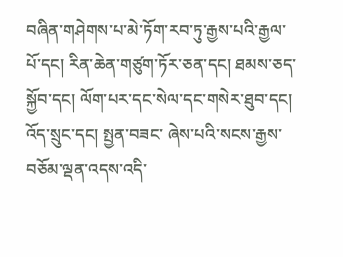བཞིན་གཤེགས་པ་མེ་ཏོག་རབ་ཏུ་རྒྱས་པའི་རྒྱལ་པོ་དང། རིན་ཆེན་གཙུག་ཏོར་ཅན་དང། ཐམས་ཅད་སྐྱོབ་དང། ལོག་པར་དང་སེལ་དང་གསེར་ཐུབ་དང། འོད་སྲུང་དང། སྤྱན་བཟང་ ཞེས་པའི་སངས་རྒྱས་བཅོམ་ལྡན་འདས་འདི་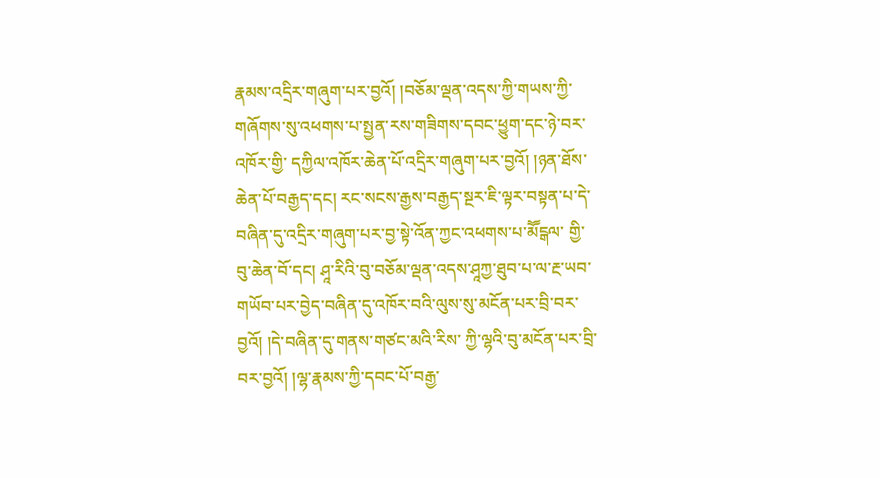རྣམས་འདྲིར་གཞུག་པར་བྱའོ། །བཅོམ་ལྡན་འདས་ཀྱི་གཡས་ཀྱི་གཞོགས་སུ་འཕགས་པ་སྤྱན་རས་གཟིགས་དབང་ཕྱུག་དང་ཉེ་བར་འཁོར་གྱི་ དཀྱིལ་འཁོར་ཆེན་པོ་འདྲིར་གཞུག་པར་བྱའོ། །ཉན་ཐོས་ཆེན་པོ་བརྒྱད་དང། རང་སངས་རྒྱས་བརྒྱད་སྔར་ཇི་ལྟར་བསྟན་པ་དེ་བཞིན་དུ་འདྲིར་གཞུག་པར་བྱ་སྟེ་འོན་ཀྱང་འཕགས་པ་མཽངྒལ་ གྱི་བུ་ཆེན་བོ་དང། ཤཱ་རིའི་བུ་བཅོམ་ལྡན་འདས་ཤཱཀྱ་ཐུབ་པ་ལ་རྔ་ཡབ་གཡོབ་པར་བྱེད་བཞིན་དུ་འཁོར་བའི་ལུས་སུ་མངོན་པར་བྲི་བར་བྱའོ། །དེ་བཞིན་དུ་གནས་གཙང་མའི་རིས་ ཀྱི་ལྷའི་བུ་མངོན་པར་བྲི་བར་བྱའོ། །ལྷ་རྣམས་ཀྱི་དབང་པོ་བརྒྱ་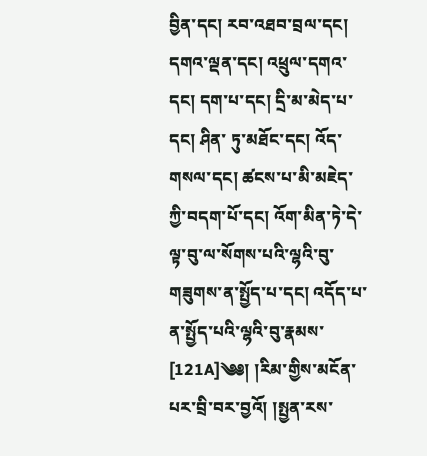བྱིན་དང། རབ་འཐབ་བྲལ་དང། དགའ་ལྡན་དང། འཕྲུལ་དགའ་དང། དག་པ་དང། དྲི་མ་མེད་པ་དང། ཤིན་ ཏུ་མཐོང་དང། འོད་གསལ་དང། ཚངས་པ་མི་མཇེད་ཀྱི་བདག་པོ་དང། འོག་མིན་ཏེ་དེ་ལྟ་བུ་ལ་སོགས་པའི་ལྷའི་བུ་གཟུགས་ན་སྤྱོད་པ་དང། འདོད་པ་ན་སྤྱོད་པའི་ལྷའི་བུ་རྣམས་ [121A]༄༅། །རིམ་གྱིས་མངོན་པར་བྲི་བར་བྱའོ། །སྤྱན་རས་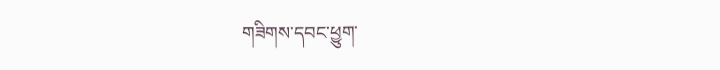གཟིགས་དབང་ཕྱུག་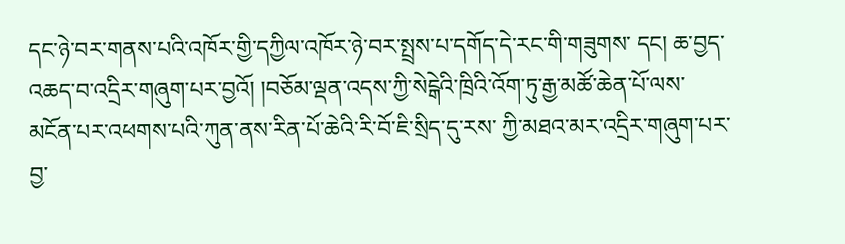དང་ཉེ་བར་གནས་པའི་འཁོར་གྱི་དཀྱིལ་འཁོར་ཉེ་བར་སྤྲས་པ་དགོད་དེ་རང་གི་གཟུགས་ དང། ཆ་བྱད་འཆད་བ་འདྲིར་གཞུག་པར་བྱའོ། །བཅོམ་ལྡན་འདས་ཀྱི་སེངྒེའི་ཁྲིའི་འོག་ཏུ་རྒྱ་མཚོ་ཆེན་པོ་ལས་མངོན་པར་འཕགས་པའི་ཀུན་ནས་རིན་པོ་ཆེའི་རི་བོ་ཇི་སྲིད་དུ་རས་ ཀྱི་མཐའ་མར་འདྲིར་གཞུག་པར་བྱ་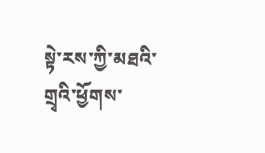སྟེ་རས་ཀྱི་མཐའི་གྲྭའི་ཕྱོགས་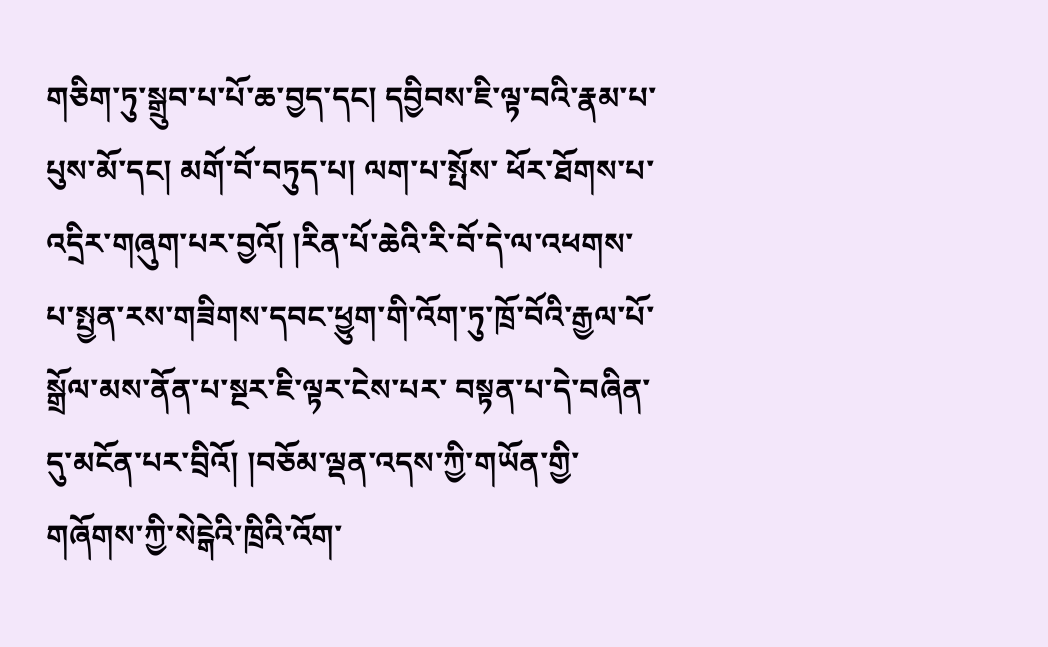གཅིག་ཏུ་སྒྲུབ་པ་པོ་ཆ་བྱད་དང། དབྱིབས་ཇི་ལྟ་བའི་རྣམ་པ་པུས་མོ་དང། མགོ་བོ་བཏུད་པ། ལག་པ་སྤོས་ ཕོར་ཐོགས་པ་འདྲིར་གཞུག་པར་བྱའོ། །རིན་པོ་ཆེའི་རི་བོ་དེ་ལ་འཕགས་པ་སྤྱན་རས་གཟིགས་དབང་ཕྱུག་གི་འོག་ཏུ་ཁྲོ་བོའི་རྒྱལ་པོ་སྒྲོལ་མས་ནོན་པ་སྔར་ཇི་ལྟར་ངེས་པར་ བསྟན་པ་དེ་བཞིན་དུ་མངོན་པར་བྲིའོ། །བཅོམ་ལྡན་འདས་ཀྱི་གཡོན་གྱི་གཞོགས་ཀྱི་སེངྒེའི་ཁྲིའི་འོག་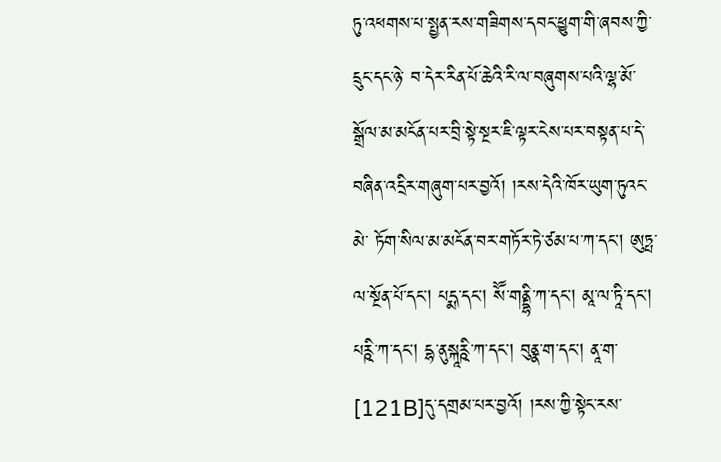ཏུ་འཕགས་པ་སྤྱན་རས་གཟིགས་དབང་ཕྱུག་གི་ཞབས་ཀྱི་དྲུང་དང་ཉེ་ བ་དེར་རིན་པོ་ཆེའི་རི་ལ་བཞུགས་པའི་ལྷ་མོ་སྒྲོལ་མ་མངོན་པར་བྲི་སྟེ་སྔར་ཇི་ལྟར་ངེས་པར་བསྟན་པ་དེ་བཞིན་འདྲིར་གཞུག་པར་བྱའོ། །རས་དེའི་ཁོར་ཡུག་ཏུའང་མེ་ ཏོག་སིལ་མ་མངོན་བར་གཏོར་ཏེ་ཙམ་པ་ཀ་དང། ཨུཏྤ་ལ་སྔོན་པོ་དང། པདྨ་དང། སཽ་གནྡྷི་ཀ་དང། མཱ་ལ་ཏཱི་དང། པརྵི་ཀ་དང། དྷ་ནུསྐཱརྵི་ཀ་དང། བུནྣ་ག་དང། ནཱ་ག་ [121B]དུ་དགྲམ་པར་བྱའོ། །རས་ཀྱི་སྟེང་རས་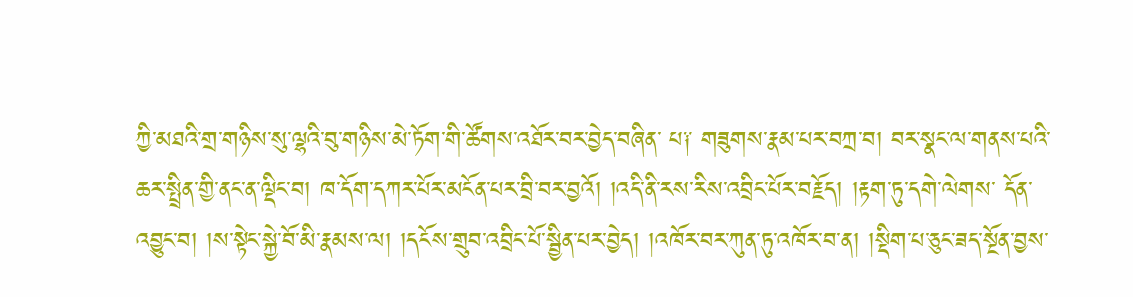ཀྱི་མཐའི་གྲ་གཉིས་སུ་ལྷའི་བུ་གཉིས་མེ་ཏོག་གི་ཚོགས་འཐོར་བར་བྱེད་བཞིན་ པ༑ གཟུགས་རྣམ་པར་བཀྲ་བ། བར་སྣང་ལ་གནས་པའི་ཆར་སྤྲིན་གྱི་ནང་ན་ལྡིང་བ། ཁ་དོག་དཀར་པོར་མངོན་པར་བྲི་བར་བྱའོ། །འདི་ནི་རས་རིས་འབྲིང་པོར་བརྗོད། །རྟག་ཏུ་དགེ་ལེགས་ དོན་འབྱུང་བ། །ས་སྟེང་སྐྱེ་བོ་མི་རྣམས་ལ། །དངོས་གྲུབ་འབྲིང་པོ་སྦྱིན་པར་བྱེད། །འཁོར་བར་ཀུན་ཏུ་འཁོར་བ་ན། །སྡིག་པ་ཅུང་ཟད་སྔོན་བྱས་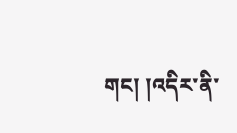གང། །འདིར་ནི་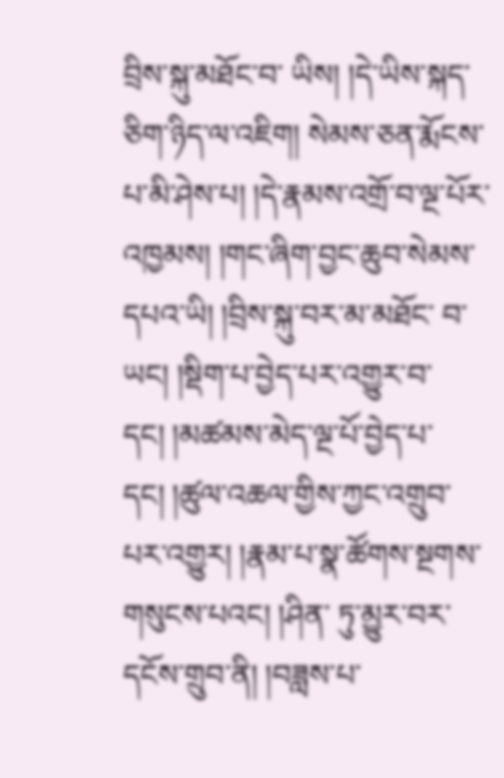བྲིས་སྐུ་མཐོང་བ་ ཡིས། །དེ་ཡིས་སྐད་ཅིག་ཉིད་ལ་འཇིག། སེམས་ཅན་རྨོངས་པ་མི་ཤེས་པ། །དེ་རྣམས་འགྲོ་བ་ལྔ་པོར་འཁྱམས། །གང་ཞིག་བྱང་ཆུབ་སེམས་དཔའ་ཡི། །བྲིས་སྐུ་བར་མ་མཐོང་ བ་ཡང། །སྡིག་པ་བྱེད་པར་འགྱུར་བ་དང། །མཚམས་མེད་ལྔ་པོ་བྱེད་པ་དང། །ཚུལ་འཆལ་གྱིས་ཀྱང་འགྲུབ་པར་འགྱུར། །རྣམ་པ་སྣ་ཚོགས་སྔགས་གསུངས་པའང། །ཤིན་ ཏུ་མྱུར་བར་དངོས་གྲུབ་ནི། །བཟླས་པ་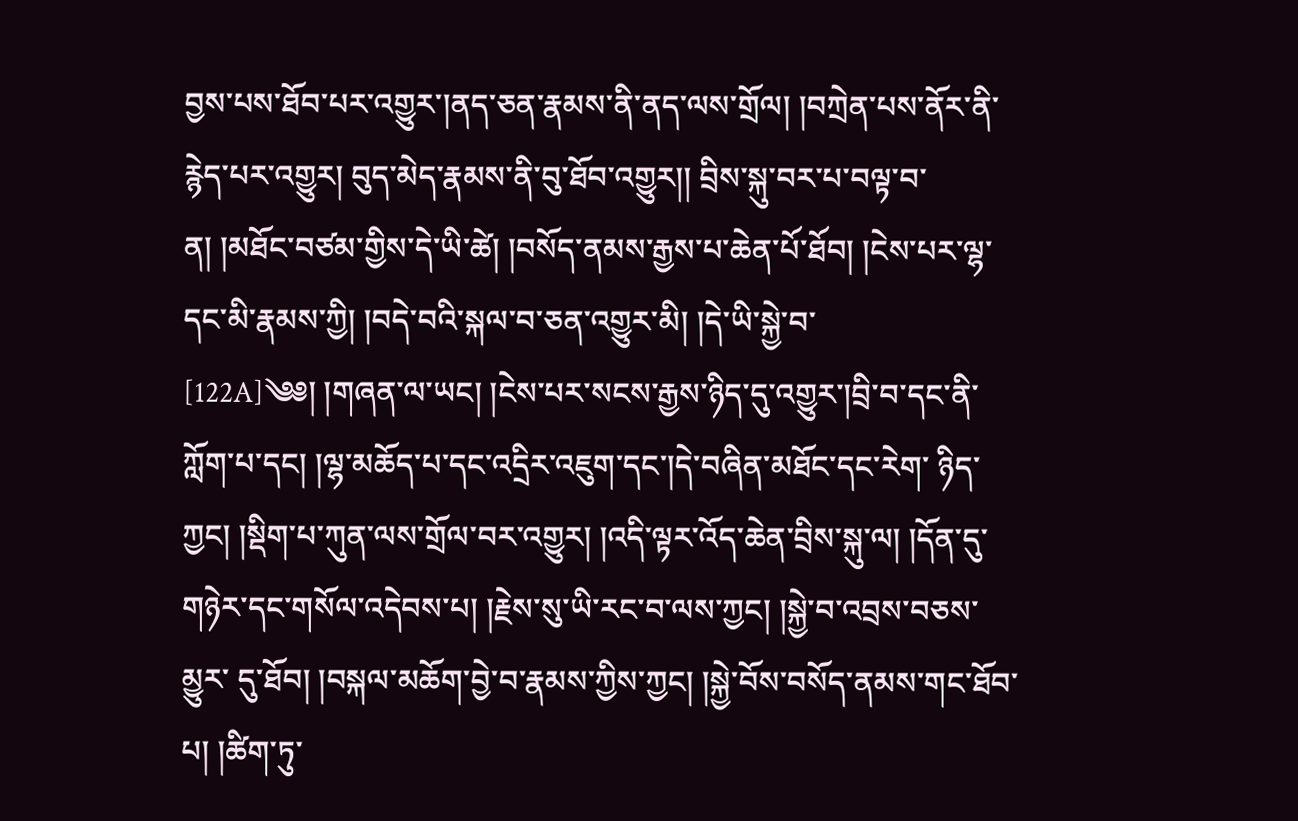བྱས་པས་ཐོབ་པར་འགྱུར་།ནད་ཅན་རྣམས་ནི་ནད་ལས་གྲོལ། །བཀྲེན་པས་ནོར་ནི་རྙེད་པར་འགྱུར། བུད་མེད་རྣམས་ནི་བུ་ཐོབ་འགྱུར།། བྲིས་སྐུ་བར་པ་བལྟ་བ་ན། །མཐོང་བཙམ་གྱིས་དེ་ཡི་ཚེ། །བསོད་ནམས་རྒྱས་པ་ཆེན་པོ་ཐོབ། །ངེས་པར་ལྷ་དང་མི་རྣམས་ཀྱི། །བདེ་བའི་སྐལ་བ་ཅན་འགྱུར་མི། །དེ་ཡི་སྐྱེ་བ་ [122A]༄༅། །གཞན་ལ་ཡང། །ངེས་པར་སངས་རྒྱས་ཉིད་དུ་འགྱུར་།བྲི་བ་དང་ནི་ཀློག་པ་དང། །ལྷ་མཆོད་པ་དང་འདྲིར་འཇུག་དང་།དེ་བཞིན་མཐོང་དང་རེག་ ཉིད་ཀྱང། །སྡིག་པ་ཀུན་ལས་གྲོལ་བར་འགྱུར། །འདི་ལྟར་འོད་ཆེན་བྲིས་སྐུ་ལ། །དོན་དུ་གཉེར་དང་གསོལ་འདེབས་པ། །རྗེས་སུ་ཡི་རང་བ་ལས་ཀྱང། །སྐྱེ་བ་འབྲས་བཅས་མྱུར་ དུ་ཐོབ། །བསྐལ་མཆོག་བྱེ་བ་རྣམས་ཀྱིས་ཀྱང། །སྐྱེ་བོས་བསོད་ནམས་གང་ཐོབ་པ། །ཚིག་ཏུ་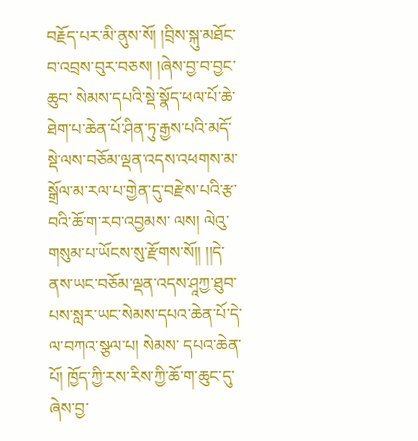བརྗོད་པར་མི་ནུས་སོ། །བྲིས་སྐུ་མཐོང་བ་འབྲས་བུར་བཅས། །ཞེས་བྱ་བ་བྱང་ཆུབ་ སེམས་དཔའི་སྡེ་སྣོད་ཕལ་པོ་ཆེ་ཐེག་པ་ཆེན་པོ་ཤིན་ཏུ་རྒྱས་པའི་མདོ་སྡེ་ལས་བཅོམ་ལྡན་འདས་འཕགས་མ་སྒྲོལ་མ་རལ་པ་གྱེན་དུ་བརྫེས་པའི་རྩ་བའི་ཆོ་ག་རབ་འབྱམས་ ལས། ལེའུ་གསུམ་པ་ཡོངས་སུ་རྫོགས་སོ།། །།དེ་ནས་ཡང་བཅོམ་ལྡན་འདས་ཤཱཀྱ་ཐུབ་པས་སླར་ཡང་སེམས་དཔའ་ཆེན་པོ་དེ་ལ་བཀའ་སྩལ་པ། སེམས་ དཔའ་ཆེན་པོ། ཁྱོད་ཀྱི་རས་རིས་ཀྱི་ཆོ་ག་ཆུང་དུ་ཞེས་བྱ་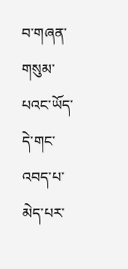བ་གཞན་གསུམ་པའང་ཡོད་དེ་གང་འབད་པ་མེད་པར་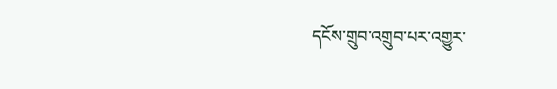དངོས་གྲུབ་འགྲུབ་པར་འགྱུར་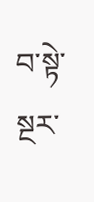བ་སྟེ་སྔར་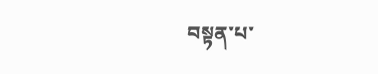བསྟན་པ་